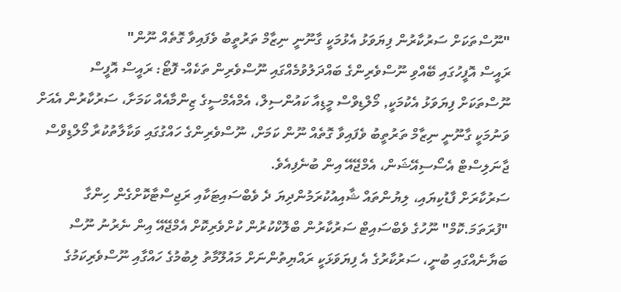"ނޫސްތަކަށް ސަރުކާރުން ފިޔަވަޅު އެޅުމަކީ ގާނޫނީ ނިޒާމް ތަރުތީބު ވެފައިވާ ގޮތެއް ނޫން"
ރައީސް އޮފީހުގައި ބޭއްވި ނޫސްވެރިންގެ ބައްދަލުވުމެއްގައި ނޫސްވެރިން ތަކެއް- ފޮޓޯ: ރައީސް އޮފީސް
ނޫސްތަކަށް ފިޔަވަޅު އެކުމަކީ, މޯލްޑިވްސް މީޑިއާ ކައުންސިލް، އެމްއެމްސީގެ ޒިންމާއެއް ކަމަށާ، ސަރުކާރުން އެއަށް ވަނުމަކީ ގާނޫނީ ނިޒާމް ތަރުތީބު ވެފައިވާ ގޮތެއް ނޫން ކަމަށް، ނޫސްވެރިންގެ ހައްގުގައި ވަކާލާތުކުރާ މޯލްޑިވްސް ޖާނަލިސްޓް އެސޯސިއޭޝަން، އެމްޖޭއޭ އިން ބުނެފިއެވެ.
ސަރުކާރަށް ފާޑުކިޔައި، ލިޔުންތައް ޝާއިއުކުރަމުންދިޔަ ދެ ވެބްސައިޓަކާއި ރަޖިސްޓާކޮށްގެން ހިންގާ "ފުރަތަމަ.ކޮމް" ނޫހުގެ ވެބްސައިޓް ސަރުކާރުން ބްލޮކްކުރުން ކުށްވެރިކޮށް އެމްޖޭއޭ އިން ނެރުނު ނޫސް ބަޔާނެއްގައި ބުނީ، ސަރުކާރުގެ އެ ފިޔަވަޅަކީ ރައްޔިތުންނަށް މައުލޫމާތު ލިބުމުގެ ހައްގާއި ނޫސްވެރިކަމުގެ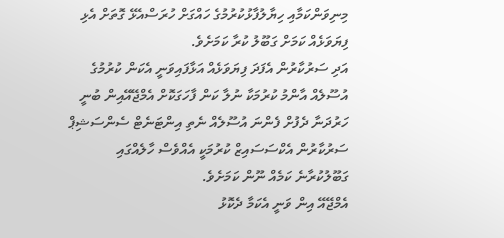މިނިވަންކަމާއި ހިޔާލުފާޅުކުރުމުގެ ހައްގަށް ހުރަސްއެޅޭ ގޮތަށް އެޅި ފިޔަވަޅެއް ކަމަށް ގަބޫލު ކުރާ ކަމަށެވެ.
އަދި ސަރުކާރުން އެފަދަ ފިޔަވަޅެއް އަޅާފައިވަނީ އެކަން ކުރުމުގެ އުސޫލެއް އާންމު ކުރުމަކާ ނުލާ ކަން ފާހަގަކޮށް އެމްޖޭއޭއިން ބުނީ ހަރުދަނާ ދެފުށް ފެންނަ އުސޫލެއް ނެތި އިންޓަނެޓް ސެންސަޝިޕް ސަރުކާރުން އެކްސަސައިޒް ކުރުމަކީ އެއްވެސް ހާލެއްގައި ގަބޫލުކުރާނެ ކަމެއް ނޫން ކަމަށެވެ.
އެމްޖޭއޭ އިން ވަނީ އެކަމާ ދެކޮޅު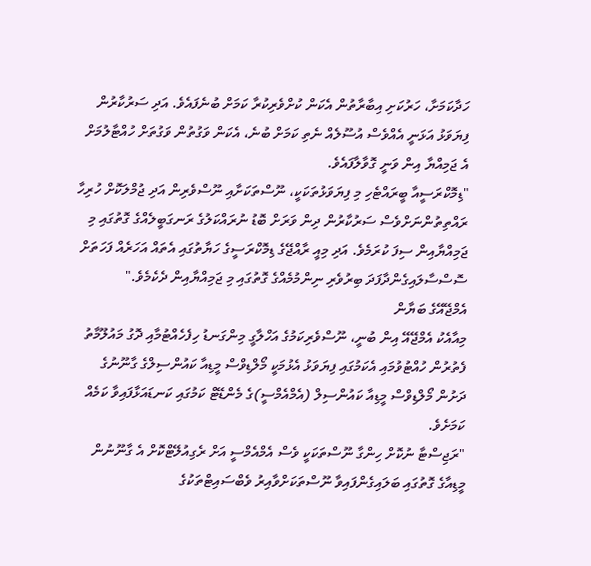ހަދާކަމަށާ، ހަރުކަށި އިބާރާތުން އެކަން ކުށްވެރިކުރާ ކަމަށް ބުނެފައެވެ. އަދި ސަރުކާރުން ފިޔަވަޅު އަޅަނީ އެއްވެސް އުސޫލެއް ނެތި ކަމަށް ބުނެ، އެކަން ވަގުތުން ވަގުތަށް ހުއްޓާލުމަށް އެ ޖަމިއްޔާ އިން ވަނީ ގޮވާލާފައެވެ.
"ޑިމޮކްރަސީއާ ބީރައްޓެހި މި ފިޔަވަޅުތަކަކީ، ނޫސްތަކަށާއި ނޫސްވެރިން އަދި ޖުމްލަކޮށް ހުރިހާ ރައްތިތުންނަށްވެސް ސަރުކާރުން ދިން ވަރަށް ބޮޑު ނުރައްކަލުގެ ރަނގަބީލެއްގެ ގޮތުގައި މި ޖަމިއްޔާއިން ސިފަ ކުރަމެވެ. އަދި މިއީ ރާއްޖޭގެ ޑިމޮކްރަސީގެ ހަޔާތުގައި އެތައް އަހަރެއް ފަހަތަށް ސޮސްސާލައިގެންދާފަދަ ބިރުވެރި ނިންމުމެއްގެ ގޮތުގައި މި ޖަމިއްޔާއިން ދެކެމެވެ."
އެމްޖޭއޭގެ ބަޔާން
މިއާއެކު އެމްޖޭއޭ އިން ބުނީ، ނޫސްވެރިކަމުގެ އަހްލާގީ މިންގަނޑު ހިފެހެއްޓުމާއި ދޮގު މައުލޫމާތު ފެތުރުން ހުއްޓުވުމައި އެކަމުގައި ފިޔަވަޅު އެޅުމަކީ މޯލްޑިވްސް މީޑިއާ ކައުންސިލްގެ ގާނޫނުގެ ދަށުން މޯލްޑިވްސް މީޑިއާ ކައުންސިލް (އެމްއެމްސީ)ގެ މެންޑޭޓް ކަމުގައި ކަނޑައަޅާފައިވާ ކަމެއް ކަމަށެވެ.
"ރަޖިސްޓާ ނުކޮށް ހިންގާ ނޫސްތަކަކީ ވެސް އެމްއެމްސީ އަށް ރެގިއުލޭޓްކޮށް އެ ގާނޫނުން މީޑިއާގެ ގޮތުގައި ބަލައިގެންފައިވާ ނޫސްތަކަށްވާއިރު ވެބްސައިޓްތަކުގެ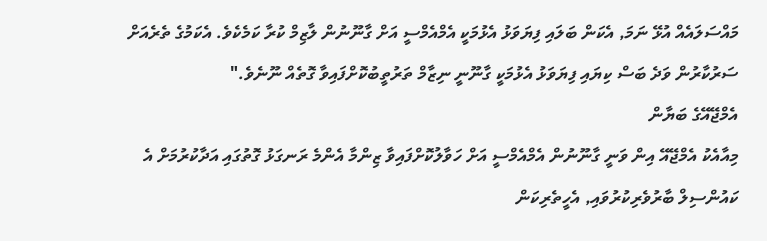މައްސަލައެއް އުޅޭ ނަމަ, އެކަން ބަލައި ފިޔަވަޅު އެޅުމަކީ އެމްއެމްސީ އަށް ގާނޫނުން ލާޒިމް ކުރާ ކަމެކެވެ. އެކަމުގެ ތެރެއަށް ސަރުކާރުން ވަދެ ބަސް ކިޔައި ފިޔަވަޅު އެޅުމަކީ ގާނޫނީ ނިޒާމް ތަރުތީބުކޮށްފައިވާ ގޮތެއް ނޫނެވެ."
އެމްޖޭއޭގެ ބަޔާން
މިއާއެކު އެމްޖޭއޭ އިން ވަނީ ގާނޫނުން އެމްއެމްސީ އަށް ހަވާލުކޮށްފައިވާ ޒިންމާ އެންމެ ރަނގަޅު ގޮތުގައި އަދާކުރުމަށް އެ ކައުންސިލް ބާރުވެރިކުރުވައި, އެހީތެރިކަން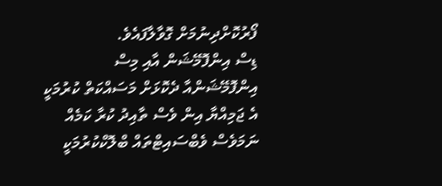ފޯރުކޮށްދިނުމަށް ގޮވާލާފައެވެ.
ޑިސް އިންފޮމޭޝަން އާއި މިސް އިންފޮމޭޝަންއާ ދެކޮޅަށް މަސައްކަތް ކުރުމަކީ އެ ޖަމިއްޔާ އިން ވެސް ތާއިދު ކުރާ ކަމެއް ނަމަވެސް ވެބްސައިޓްތައް ބްލޮކްކުރުމަކީ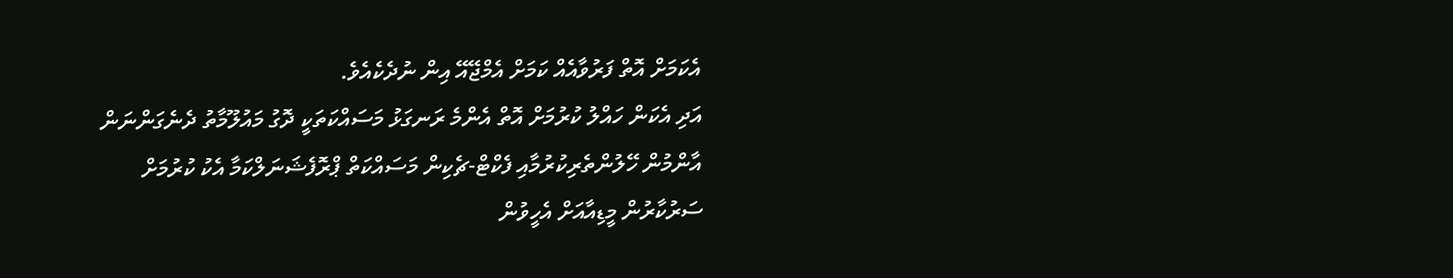އެކަމަށް އޮތް ފަރުވާއެއް ކަމަށް އެމްޖޭއޭ އިން ނުދެކެއެވެ.
އަދި އެކަން ހައްލު ކުރުމަށް އޮތް އެންމެ ރަނގަޅު މަސައްކަތަކީ ދޮގު މައުލޫމާތު ދެނެގަންނަން އާންމުން ހޭލުންތެރިކުރުމާއި ފެކްޓް-ޗެކިން މަސައްކަތް ޕްރޮފެޝަނަލްކަމާ އެކު ކުރުމަށް ސަރުކާރުން މީޑިއާއަށް އެހީވުން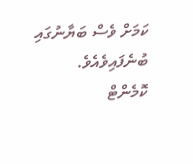ކަމަށް ވެސް ބަޔާނުގައި ބުނެފައިވެއެވެ.
ކޮމެންޓް